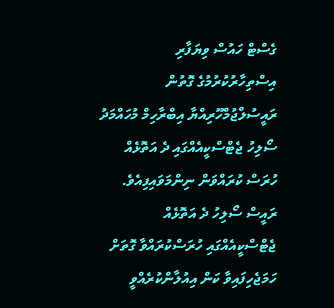ގެސްޓް ހައުސް ވިޔަފާރި އިސްތިހާރުކުރުމުގެ ގޮތުން ރައީސުލްޖުމްހޫރިއްޔާ އިބްރާހިމް މުހައްމަދު ސޯލިހު ޖެޓްސްކީއެއްގައި ދެ އަތޮޅެއް ހުރަސް ކުރައްވަން ނިންމަވައިފިއެވެ.
ރައީސް ސޯލިހު ދެ އަތޮޅެއް ޖެޓްސްކީއެއްގައި ހުރަސްކުރައްވާ ގޮތަށް ހަމަޖެހިފައިވާ ކަން އިއުލާންކުރެއްވީ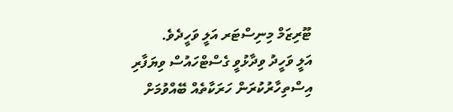ޓޫރިޒަމް މިނިސްޓަރ އަލީ ވަހީދެވެ.
އަލީ ވަހީދު ވިދާޅުވީ ގެސްޓްހައުސް ވިޔަފާރި އިސްތިހާރުކުރަން ހަރަކާތެއް ބޭއްވުމަށް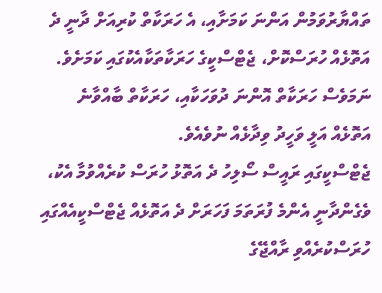ތައްޔާރުވަމުން އަންނަ ކަމަށާއި، އެ ހަރަކާތް ކުރިއަށް ދާނީ ދެ އަތޮޅެއް ހުރަސްކޮށް، ޖެޓްސްކީގެ ހަރަކާތަކާއެކުގައި ކަމަށެވެ.
ނަމަވެސް ހަރަކާތް އޮންނަ ދުވަހަކާއި، ހަރަކާތް ބާއްވާނެ އަތޮޅެއް އަލީ ވަހީދު ވިދާޅެއް ނުވެއެވެ.
ޖެޓްސްކީގައި ރައީސް ސޯލިހު ދެ އަތޮޅު ހުރަސް ކުރެއްވުމާ އެކު، ވެގެންދާނީ އެންމެ ފުރަތަމަ ފަހަރަށް ދެ އަތޮޅެއް ޖެޓްސްކީއެއްގައި ހުރަސްކުރެއްވި ރާއްޖޭގެ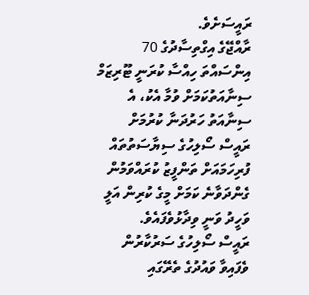ރައީސަށެވެ.
ރާއްޖޭގެ އިގްތިސާދުގެ 70 އިންސައްތަ ހިއްސާ ކުރަނީ ޓޫރިޒަމް ސިނާއަތުކަމަށް ވުމާ އެކު، އެ ސިނާއަތު ހަރުދަނާ ކުރުމަށް ރައީސް ސޯލިހުގެ ސިޔާސަތުތައް ފުރިހަމައަށް ތަންފީޒު ކުރައްވަމުން ގެންދަވާނެ ކަމަށް މީގެ ކުރިން އަލީ ވަހީދު ވަނީ ވިދާޅުވެފައެވެ.
ރައީސް ސޯލިހުގެ ސަރުކާރުން ވެފައިވާ ވައުދުގެ ތެރޭގައި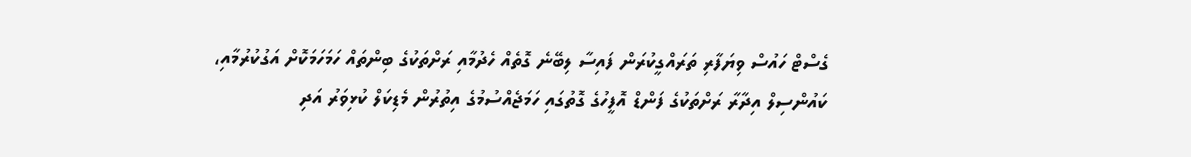ގެސްޓް ހައުސް ވިޔަފާރި ތަރައްގީކުރަން ފައިސާ ލިބޭނެ ގޮތެއް ހެދުމާއި ރަށްތަކުގެ ބިންތައް ހަމަހަމަކޮށް އަގުކުރުމާއި، ކައުންސިލް އިދާރާ ރަށްތަކުގެ ފަންޑް އޮފީހުގެ ގޮތުގައި ހަމަޖެއްސުމުގެ އިތުރުން މެޑިކަލް ކުޅިވަރު އަދި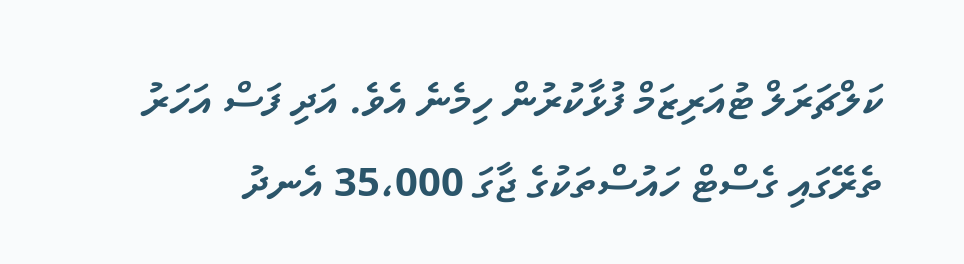ކަލްޗަރަލް ޓުއަރިޒަމް ފުޅާކުރުން ހިމެނެ އެވެ. އަދި ފަސް އަހަރު ތެރޭގައި ގެސްޓް ހައުސްތަކުގެ ޖާގަ 35،000 އެނދު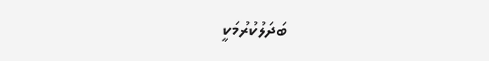ބަދަލުކުރުމަކީ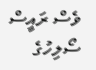ވެސް ރައީސް ސޯލިހުގެ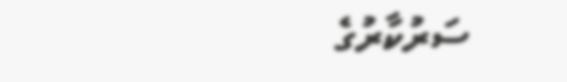ސަރުކާރުގެ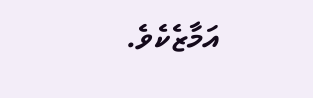އަމާޒެކެވެ.